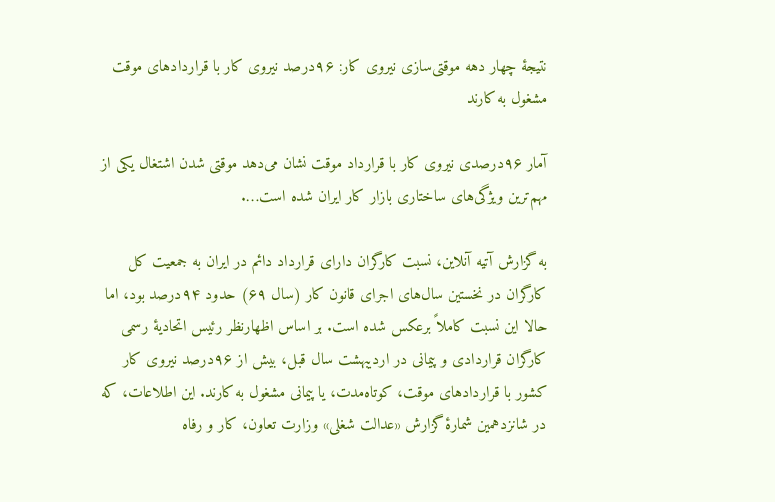نتیجهٔ چهار دهه موقتی‌سازی نیروی کار: ۹۶درصد نیروی کار با قراردادهای موقت مشغول به کارند

آمار ۹۶درصدی نیروی کار با قرارداد موقت نشان می‌دهد موقتی‌ شدن اشتغال یکی از مهم‌ترین ویژگی‌های ساختاری بازار کار ایران شده است….

به گزارش آتیه‌ آنلاین، نسبت کارگران دارای قرارداد دائم در ایران به جمعیت کل کارگران در نخستین سال‌های اجرای قانون کار (سال ۶۹) حدود ۹۴درصد بود، اما حالا این نسبت کاملاً برعکس شده است. بر اساس اظهارنظر رئیس اتحادیهٔ رسمی کارگران قراردادی و پیمانی در اردیبهشت سال قبل، بیش از ۹۶درصد نیروی کار کشور با قراردادهای موقت، کوتاه‌مدت، یا پیمانی مشغول به کارند. این اطلاعات، که در شانزدهمین شمارهٔ گزارش «عدالت شغلی» وزارت تعاون، کار و رفاه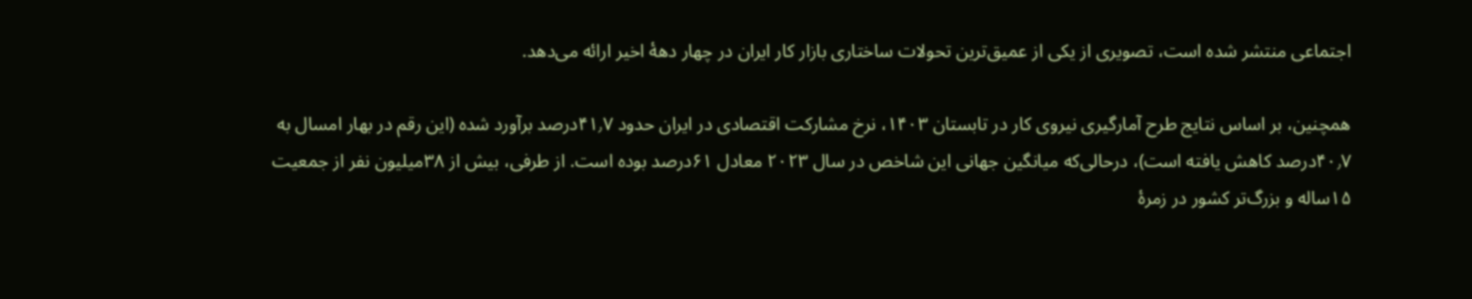اجتماعی منتشر شده است، تصویری از یکی از عمیق‌ترین تحولات ساختاری بازار کار ایران در چهار دههٔ اخیر ارائه می‌دهد.

همچنین، بر اساس نتایج طرح آمارگیری نیروی کار در تابستان ۱۴۰۳، نرخ مشارکت اقتصادی در ایران حدود ۴۱٫۷درصد برآورد شده (این رقم در بهار امسال به ۴۰٫۷درصد کاهش یافته است)، درحالی‌که میانگین جهانی این شاخص در سال ۲۰۲۳ معادل ۶۱درصد بوده است. از طرفی، بیش از ۳۸میلیون نفر از جمعیت ۱۵ساله و بزرگ‌تر کشور در زمرهٔ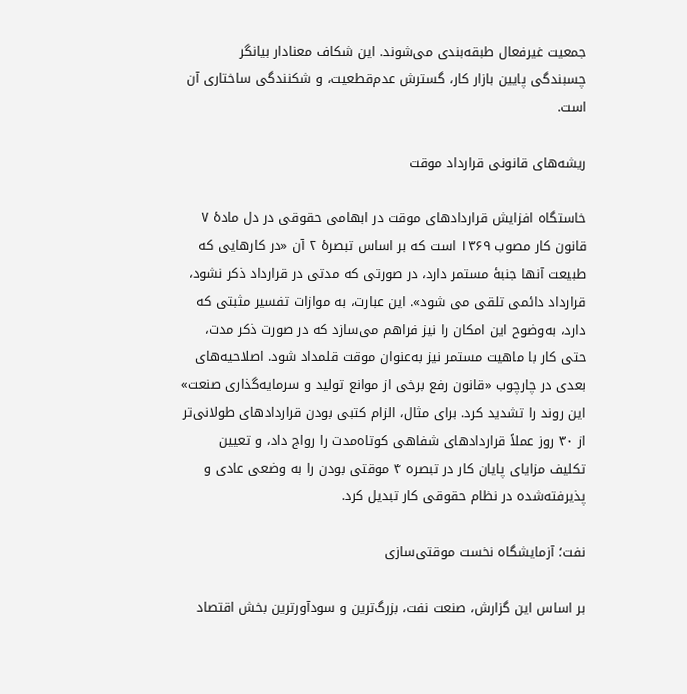جمعیت غیرفعال طبقه‌بندی می‌شوند. این شکاف معنادار بیانگر چسبندگی پایین بازار کار، گسترش عدم‌قطعیت، و شکنندگی ساختاری آن است.

ریشه‌های قانونی قرارداد موقت

خاستگاه افزایش قراردادهای موقت در ابهامی حقوقی در دل مادهٔ ۷ قانون کار مصوب ۱۳۶۹ است که بر اساس تبصرهٔ ۲ آن «در کارهایی که طبیعت آنها جنبهٔ مستمر دارد، در صورتی که مدتی در قرارداد ذکر نشود، قرارداد دائمی تلقی می شود». این عبارت، به موازات تفسیر مثبتی که دارد، به‌وضوح این امکان را نیز فراهم می‌سازد که در صورت ذکر مدت، حتی کار با ماهیت مستمر نیز به‌عنوان موقت قلمداد شود. اصلاحیه‌های بعدی در چارچوب «قانون رفع برخی از موانع تولید و سرمایه‌گذاری صنعت» این روند را تشدید کرد. برای مثال، الزام کتبی‌ بودن قراردادهای طولانی‌تر از ۳۰ روز عملاً قراردادهای شفاهی کوتاه‌مدت را رواج داد، و تعیین تکلیف مزایای پایان کار در تبصره ۴ موقتی‌ بودن را به وضعی عادی و پذیرفته‌شده در نظام حقوقی کار تبدیل کرد.

نفت؛ آزمایشگاه نخست موقتی‌سازی

بر اساس این گزارش، صنعت نفت، بزرگ‌ترین و سودآورترین بخش اقتصاد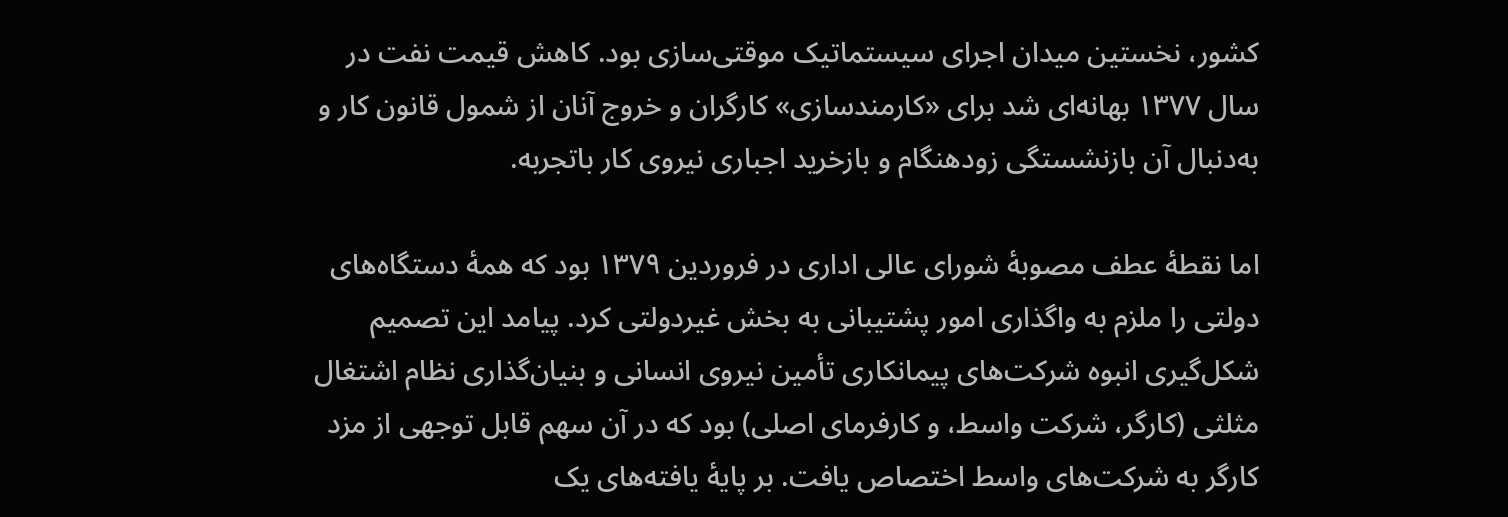کشور، نخستین میدان اجرای سیستماتیک موقتی‌سازی بود. کاهش قیمت نفت در سال ۱۳۷۷ بهانه‌ای شد برای «کارمندسازی» کارگران و خروج آنان از شمول قانون کار و به‌دنبال آن بازنشستگی زودهنگام و بازخرید اجباری نیروی کار باتجربه.

اما نقطهٔ عطف مصوبهٔ شورای عالی اداری در فروردین ۱۳۷۹ بود که همهٔ دستگاه‌های دولتی را ملزم به واگذاری امور پشتیبانی به بخش غیردولتی کرد. پیامد این تصمیم شکل‌گیری انبوه شرکت‌های پیمانکاری تأمین نیروی انسانی و بنیان‌گذاری نظام اشتغال مثلثی (کارگر، شرکت واسط، و کارفرمای اصلی) بود که در آن سهم قابل توجهی از مزد کارگر به شرکت‌های واسط اختصاص یافت. بر پایهٔ یافته‌های یک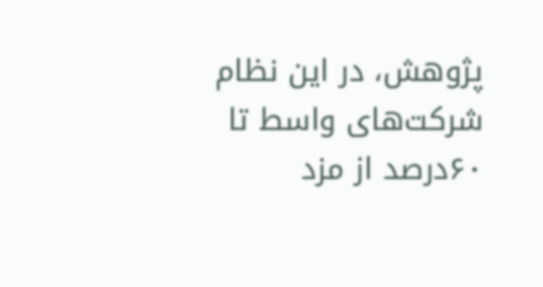پژوهش‌، در این نظام شرکت‌های واسط تا ۶۰درصد از مزد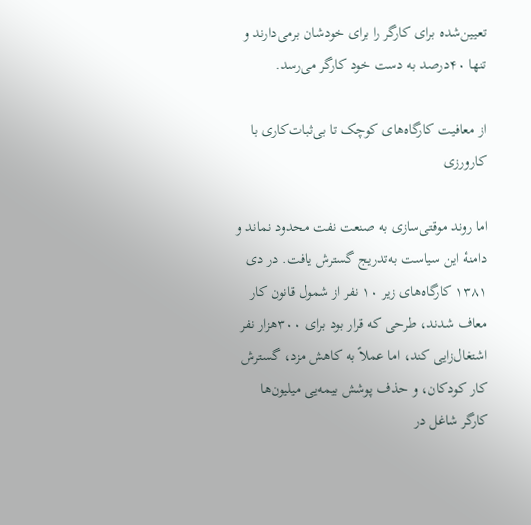تعیین‌شده برای کارگر را برای خودشان برمی‌دارند و تنها ۴۰درصد به دست خود کارگر می‌رسد.

از معافیت کارگاه‌های کوچک تا بی‌ثبات‌کاری با کارورزی

اما روند موقتی‌سازی به صنعت نفت محدود نماند و دامنهٔ این سیاست‌ به‌تدریج گسترش یافت. در دی‌ ۱۳۸۱ کارگاه‌های زیر ۱۰ نفر از شمول قانون کار معاف شدند، طرحی که قرار بود برای ۳۰۰هزار نفر اشتغال‌زایی کند، اما عملاً به کاهش مزد، گسترش کار کودکان، و حذف پوشش بیمه‌یی میلیون‌ها کارگر شاغل در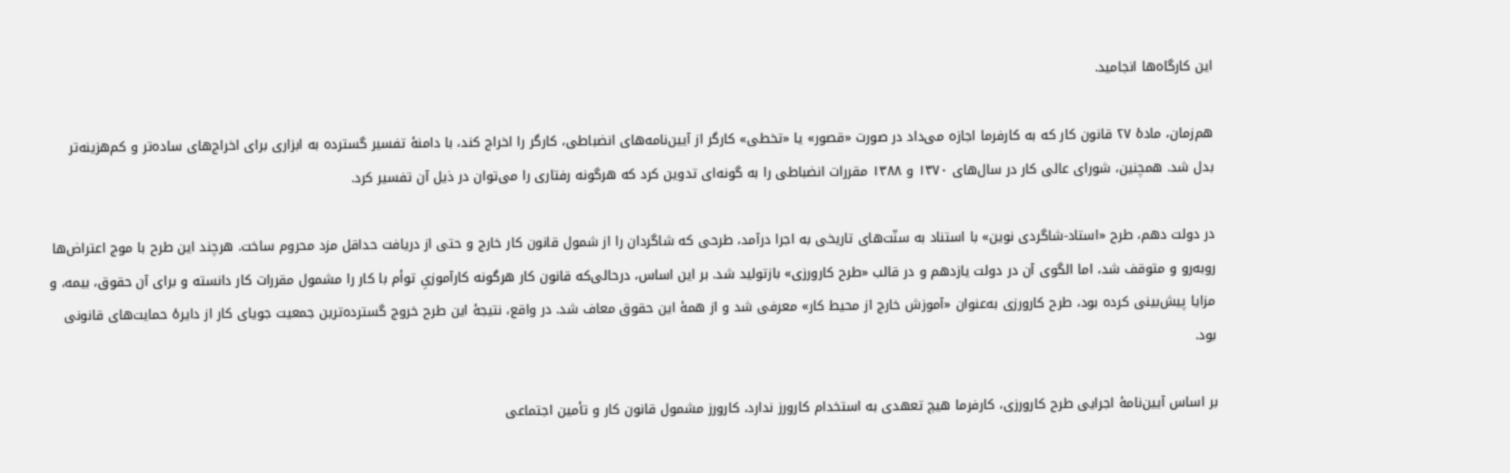این کارگاه‌ها انجامید.

هم‌زمان، مادهٔ ۲۷ قانون کار که به کارفرما اجازه می‌داد در صورت «قصور» یا «تخطی» کارگر از آیین‌نامه‌های انضباطی، کارگر را اخراج کند، با دامنهٔ تفسیر گسترده به ابزاری برای اخراج‌های ساده‌تر و کم‌هزینه‌تر بدل شد. همچنین، شورای عالی کار در سال‌های ۱۳۷۰ و ۱۳۸۸ مقررات انضباطی را به‌ گونه‌ای تدوین کرد که هرگونه رفتاری را می‌توان در ذیل آن تفسیر کرد.

در دولت دهم، طرح «استاد-شاگردی نوین» با استناد به سنّت‌های تاریخی به اجرا درآمد، طرحی که شاگردان را از شمول قانون کار خارج و حتی از دریافت حداقل مزد محروم ساخت. هرچند این طرح با موج اعتراض‌ها روبه‌رو و متوقف شد، اما الگوی آن در دولت یازدهم و در قالب «طرح کارورزی» بازتولید شد. بر این اساس، درحالی‌که قانون کار هرگونه کارآموزیِ توأم با کار را مشمول مقررات کار دانسته و برای آن حقوق، بیمه، و مزایا پیش‌بینی کرده بود، طرح کارورزی به‌عنوان «آموزش خارج از محیط کار» معرفی شد و از همهٔ این حقوق معاف شد. در واقع، نتیجۀ این طرح خروج گسترده‌ترین جمعیت جویای کار از دایرهٔ حمایت‌های قانونی بود.

بر اساس آیین‌نامهٔ اجرایی طرح کارورزی، کارفرما هیچ تعهدی به استخدام کارورز ندارد، کارورز مشمول قانون کار و تأمین اجتماعی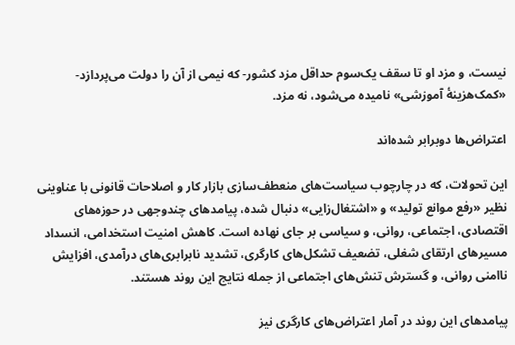نیست، و مزد او تا سقف یک‌سوم حداقل مزد کشور- که نیمی از آن را دولت می‌پردازد- «کمک‌هزینهٔ آموزشی» نامیده می‌شود، نه مزد.

اعتراض‌ها دوبرابر شده‌اند

این تحولات، که در چارچوب سیاست‌های منعطف‌سازی بازار کار و اصلاحات قانونی با عناوینی نظیر «رفع موانع تولید» و «اشتغال‌زایی» دنبال شده، پیامدهای چندوجهی در حوزه‌های اقتصادی، اجتماعی، روانی، و سیاسی بر جای نهاده است. کاهش امنیت استخدامی، انسداد مسیرهای ارتقای شغلی، تضعیف تشکل‌های کارگری، تشدید نابرابری‌های درآمدی، افزایش ناامنی روانی، و گسترش تنش‌های اجتماعی از جمله نتایج این روند هستند.

پیامدهای این روند در آمار اعتراض‌های کارگری نیز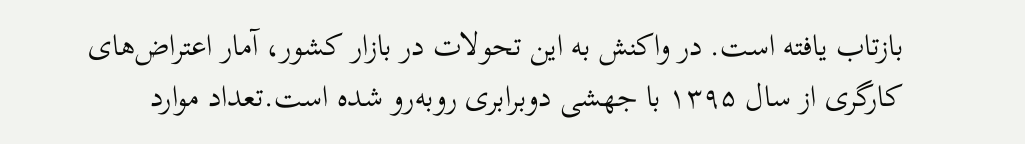بازتاب یافته است. در واکنش به این تحولات در بازار کشور، آمار اعتراض‌های کارگری از سال ۱۳۹۵ با جهشی دوبرابری روبه‌رو شده است.تعداد موارد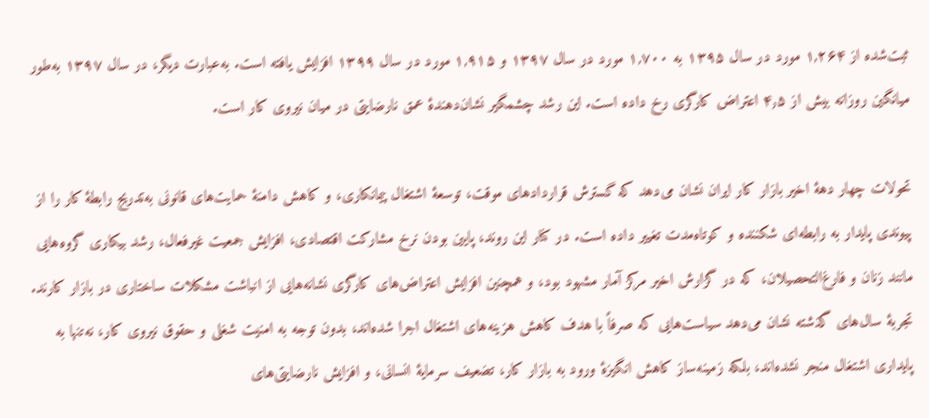ثبت‌شده از ۱,۲۶۴ مورد در سال ۱۳۹۵ به ۱,۷۰۰ مورد در سال ۱۳۹۷ و ۱,۹۱۵ مورد در سال ۱۳۹۹ افزایش یافته است. به‌عبارت دیگر، در سال ۱۳۹۷ به‌طور میانگین روزانه بیش از ۴٫۵ اعتراض کارگری رخ داده است. این رشد چشمگیر نشان‌دهندهٔ عمق نارضایتی در میان نیروی کار است.

تحولات چهار دههٔ اخیر بازار کار ایران نشان می‌دهد که گسترش قراردادهای موقت، توسعهٔ اشتغال پیمانکاری، و کاهش دامنهٔ حمایت‌های قانونی به‌تدریج رابطهٔ کار را از پیوندی پایدار به رابطه‌ای شکننده و کوتاه‌مدت تغییر داده است. در کنار این روند، پایین بودن نرخ مشارکت اقتصادی، افزایش جمعیت غیرفعال، رشد بیکاری گروه‌هایی مانند زنان و فارغ‌التحصیلان، که در گزارش اخیر مرکز آمار مشهود بود، و همچنین افزایش اعتراض‌های کارگری نشانه‌هایی از انباشت مشکلات ساختاری در بازار کارند. تجربهٔ سال‌های گذشته نشان می‌دهد سیاست‌هایی که صرفاً با هدف کاهش هزینه‌های اشتغال اجرا شده‌اند، بدون توجه به امنیت شغلی و حقوق نیروی کار، نه‌تنها به پایداری اشتغال منجر نشده‌اند، بلکه زمینه‌ساز کاهش انگیزهٔ ورود به بازار کار، تضعیف سرمایهٔ انسانی، و افزایش نارضایتی‌های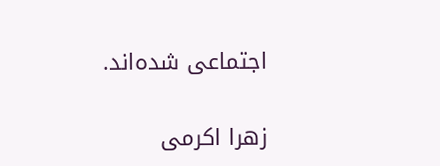اجتماعی شده‌اند.

زهرا اکرمی